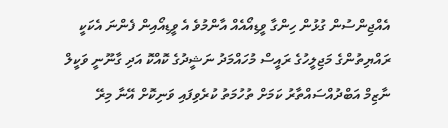އެއްޖިންސުން ގުޅުން ހިންގާ ވީޑިއޯއެއް އާންމުވެ އެ ވީޑިއޯއިން ފެންނަ އެކަކީ ރައްޔިތުންގެ މަޖިލީހުގެ ރައީސް މުހައްމަދު ނަޝީދުގެ ކޮއްކޮ އަދި ގާނޫނީ ވަކީލް ނާޒިމް އަބްދުއްސައްތާރު ކަމަށް ތުހުމަތު ކުރެވިފައި ވަނިކޮށް އޭނާ މިރޭ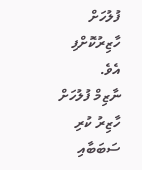ފުލުހަށް ހާޒިރުކޮށްފި އެވެ.
ނާޒިމް ފުލުހަށް ހާޒިރު ކުރި ސަބަބާއި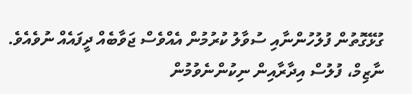ގުޅޭގޮތުން ފުލުހުންނާއި ސުވާލު ކުރުމުން އެއްވެސް ޖަވާބެއް ދީފައެއް ނުވެއެވެ. ނާޒިމް، ފުލުސް އިދާރާއިން ނިކުންނެވުމުން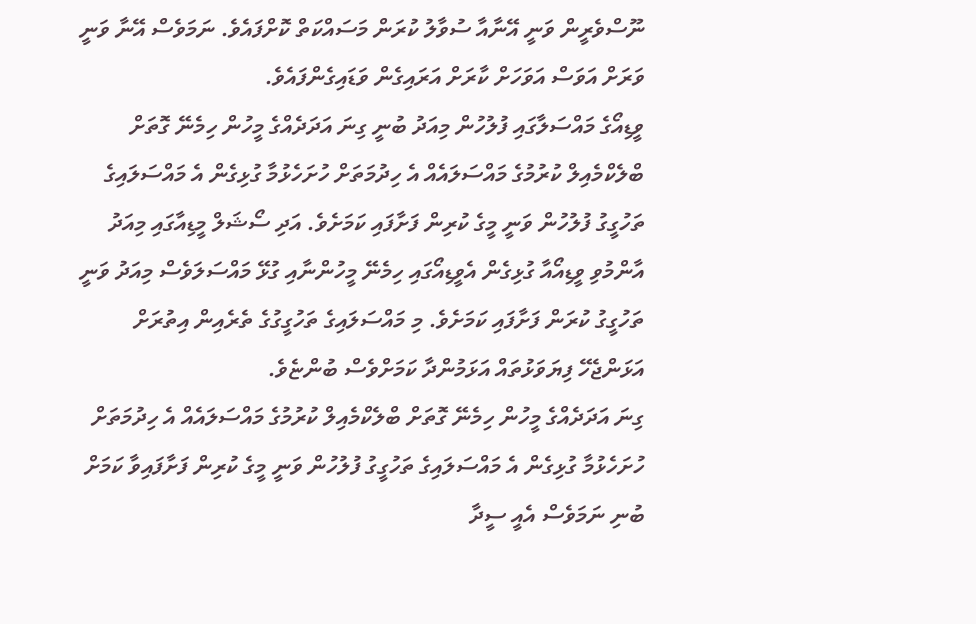ނޫސްވެރީން ވަނީ އޭނާއާ ސުވާލު ކުރަން މަސައްކަތް ކޮށްފައެވެ. ނަމަވެސް އޭނާ ވަނީ ވަރަށް އަވަސް އަވަހަށް ކާރަށް އަރައިގެން ވަޑައިގެންފައެވެ.
ވީޑިއޯގެ މައްސަލާގައި ފުލުހުން މިއަދު ބުނީ ގިނަ އަދަދެއްގެ މީހުން ހިމެނޭ ގޮތަށް ބްލެކްމެއިލް ކުރުމުގެ މައްސަލައެއް އެ ހިދުމަތަށް ހުށަހެޅުމާ ގުޅިގެން އެ މައްސަލައިގެ ތަހުގީގު ފުލުހުން ވަނީ މީގެ ކުރިން ފަށާފައި ކަމަށެވެ. އަދި ސޯޝަލް މީޑިއާގައި މިއަދު އާންމުވި ވީޑިއޯއާ ގުޅިގެން އެވީޑިއޯގައި ހިމެނޭ މީހުންނާއި ގުޅޭ މައްސަލަވެސް މިއަދު ވަނީ ތަހުގީގު ކުރަން ފަށާފައި ކަމަށެވެ. މި މައްސަލައިގެ ތަހުގީގުގެ ތެރެއިން އިތުރަށް އަޅަންޖެހޭ ފިޔަވަޅުތައް އަޅަމުންދާ ކަމަށްވެސް ބުންޏެވެ.
ގިނަ އަދަދެއްގެ މީހުން ހިމެނޭ ގޮތަށް ބްލެކްމެއިލް ކުރުމުގެ މައްސަލައެއް އެ ހިދުމަތަށް ހުށަހެޅުމާ ގުޅިގެން އެ މައްސަލައިގެ ތަހުގީގު ފުލުހުން ވަނީ މީގެ ކުރިން ފަށާފައިވާ ކަމަށް ބުނި ނަމަވެސް އެއީ ސީދާ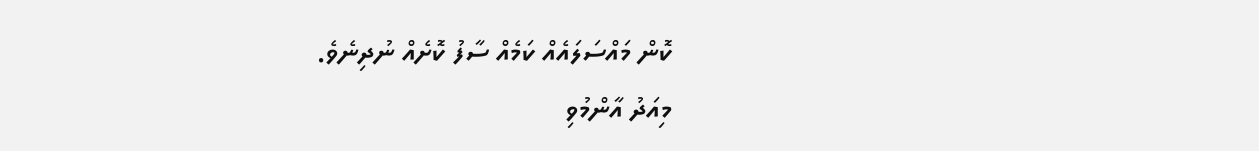ކޮން މައްސަލައެއް ކަމެއް ސާފު ކޮށެއް ނުދިނެވެ.
މިއަދު އާންމުވި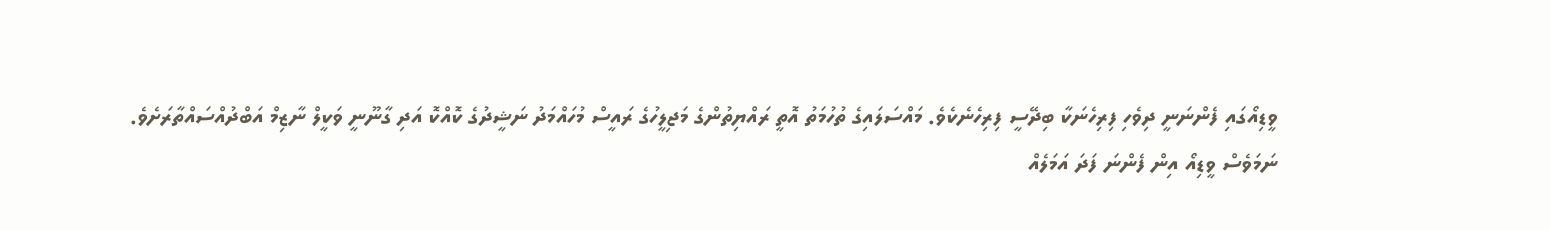ވީޑިއޯގައި ފެންނަނީ ދިވެހި ފިރިހެނަކާ ބިދޭސީ ފިރިހެނެކެވެ. މައްސަލައިގެ ތުހުމަތު އޮތީ ރައްޔިތުންގެ މަޖިލީހުގެ ރައީސް މުހައްމަދު ނަޝީދުގެ ކޮއްކޮ އަދި ގާނޫނީ ވަކީލް ނާޒިމް އަބްދުއްސައްތާރަށެވެ.
ނަމަވެސް ވީޑިއޯ އިން ފެންނަ ފަދަ އަމަލެއް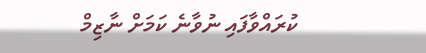ކުރައްވާފައި ނުވާނެ ކަމަށް ނާޒިމް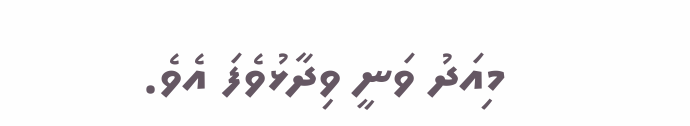މިއަދު ވަނީ ވިދާޅުވެފަ އެވެ.